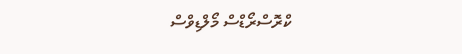ކްރޮސްރޯޑްސް މޯލްޑިވްސް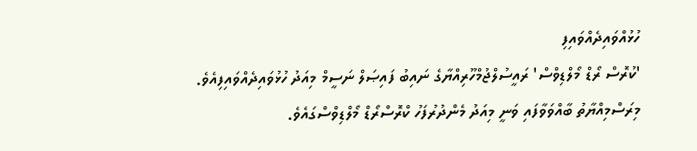ހުޅުއްވައިދެއްވައިފި
'ކުރޮސް ރޯޑް މޯލްޑިވްސް' ރައީސުލްޖުމްހޫރިއްޔާގެ ނައިބު ފައިޞަލް ނަސީމް މިއަދު ހުޅުވައިދެއްވައިފިއެވެ. މިރަސްމިއްޔާތު ބާއްވަވާފައި ވަނީ މިއަދު މެންދުރުފަހު ކްރޮސްރޯޑް މޯލްޑިވްސްގައެވެ.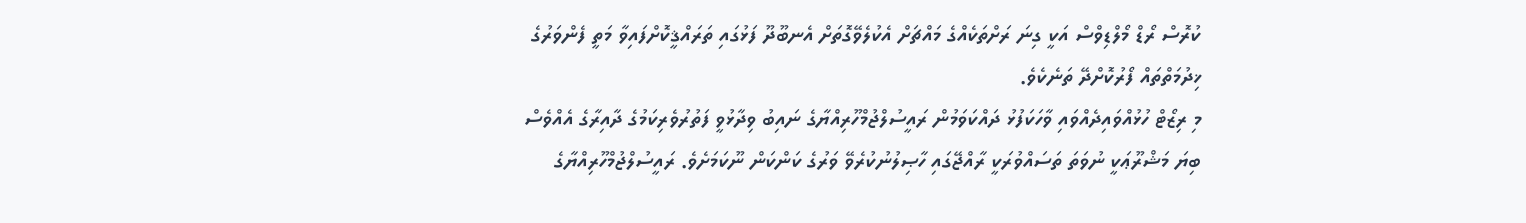ކުރޮސް ރޯޑް މޯލްޑިވްސް އަކީ ގިނަ ރަށްތަކެއްގެ މައްޗަށް އެކުލެވޭގޮތަށް އެނބޫދޫ ފަޅުގައި ތަރައްޤީކޮށްފައިވާ މަތީ ފެންވަރުގެ ޚިދުމަތްތައް ފޯރުކޮށްދޭ ތަނެކެވެ.
މި ރިޒޯޓް ހުޅުއްވައިދެއްވައި ވާހަކަފުޅު ދައްކަވަމުން ރައީސުލްޖުމްހޫރިއްޔާގެ ނައިބު ވިދާޅުވީ ފަތުރުވެރިކަމުގެ ދާއިރާގެ އެއްވެސް ބިޔަ މަޝްރޫޢަކީ ނުވަތަ ތަސައްވުރަކީ ރާއްޖޭގައި ހާޞިލުނުކުރެވޭ ވަރުގެ ކަންކަން ނޫކަމަށެވެ. ރައީސުލްޖުމްހޫރިއްޔާގެ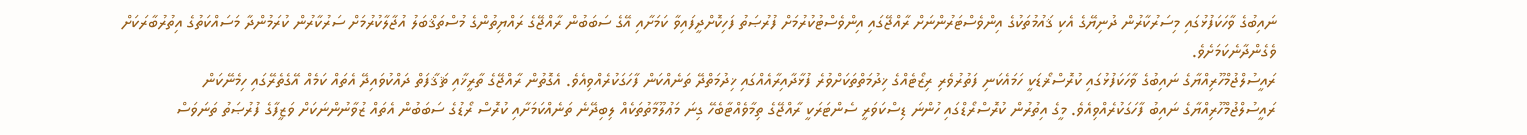ނައިބުގެ ވާހަކަފުޅުގައި މިސަރުކާރުން ދުނިޔޭގެ އެކި ޤައުމުތަކުގެ އިންވެސްޓަރުންނަށް ރާއްޖޭގައި އިންވެސްޓުކުރުމަށް ފުރުޞަތު ފަހިކޮށްދީފައިވާ ކަމަށާއި އޭގެ ސަބަބުން ރާއްޖޭގެ ރައްޔިތުންގެ މުސްތަޤްބަލު އުޖާލާކުރުމަށް ސަރުކާރުން ކުރަމުންދާ މަސައްކަތުގެ އިތުރުބާރަކަށް ވެގެންދާނެކަމަށެވެ.
ރައީސުލްޖުމްހޫރިއްޔާގެ ނައިބުގެ ވާހަކަފުޅުގައި ކުރޮސްޜޯޑަކީ ހަމައެކަނި ފަތުރުވެރި ރިޒޯޓެއްގެ ޚިދުމަތްތަކަށްވުރެ ފުޅާދާއިރާއެއްގައި ޚިދުމަތްދޭ ތަނެއްކަން ފާހަގަކުރެއްވިއެވެ. އެގޮތުން ރާއްޖޭގެ ތާރީޚާއި ޘަޤާފަތް ދައްކުވައިދޭ އެތައް ކަމެއް އޭގެތެރޭގައި ހިމެނޭކަން ރައީސުލްޖުމްހޫރިއްޔާގެ ނައިބު ފާހަގަކުރެއްވިއެވެ. މީގެ އިތުރުން ކުރޮސްރޯޑްގައި ހުންނަ ޑިސްކަވަރީ ސެންޓަރަކީ ރާއްޖޭގެ ތިމާވެއްޓާބެހޭ ގިނަ މަޢުލޫމާތުތަކެއް ލިބިދޭނެ ތަނެއްކަމަށާއި ކުރޮސް ރޯޑުގެ ސަބަބުން އެތައް ޒުވާނުންނަކަށް ވަޒީފާގެ ފުރުޞަތު ތަނަވަސް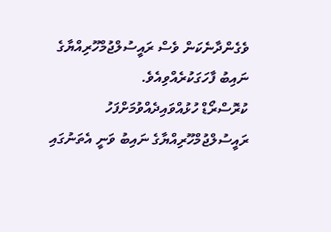ވެގެންދާނެކަން ވެސް ރައީސުލްޖުމްހޫރިއްޔާގެ ނައިބު ފާހަގަކުރެއްވިއެވެ.
ކުރޮސްރޯޑް ހުޅުއްވައިދެއްވުމަށްފަހު ރައީސުލްޖުމްހޫރިއްޔާގެ ނައިބު ވަނީ އެތަނުގައި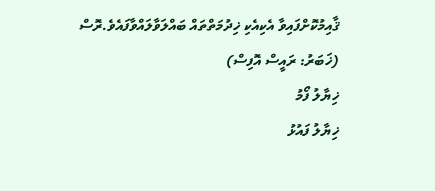ޤާއިމުކޮށްފައިވާ އެކިއެކި ޚިދުމަތްތައް ބައްލަވާލައްވާފައެވެ.ރޮސް
(ޚަބަރު: ރައީސް އޮފިސް)
ޚިޔާލު ފޯމު
ޚިޔާލު ފައުޅު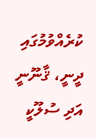ކުރެއްވުމުގައި ދީނީ، ޤާނޫނީ އަދި ސުލޫކީ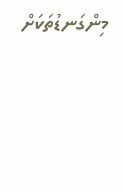މިންގަނޑުތަކަށް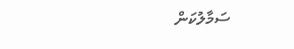ސަމާލުކަން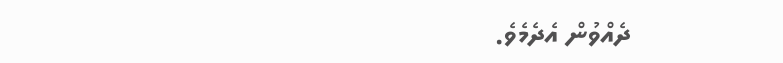ދެއްވުން އެދެމެވެ.